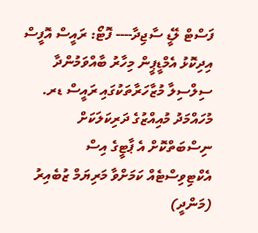ފަސްޓް ލޭޑީ ސާޖިދާ---- ފޮޓޯ: ރައީސް އޮފީސް
އިދިކޮޅު އެމްޑީޕީން މިހާރު ބާއްވަމުންދާ ސިލްސިލާ މުޒާހަރާތަކުގައި ރައީސް ޑރ. މުހައްމަދު މުއިއްޒުގެ ދަރިކަލަކަށް ނިސްބަތްކޮށް އެ ޕާޓީގެ އިސް އެކްޓިވިސްޓެއް ކަމަށްވާ މަރިޔަމް ޒުބެއިރު (މަންދީ)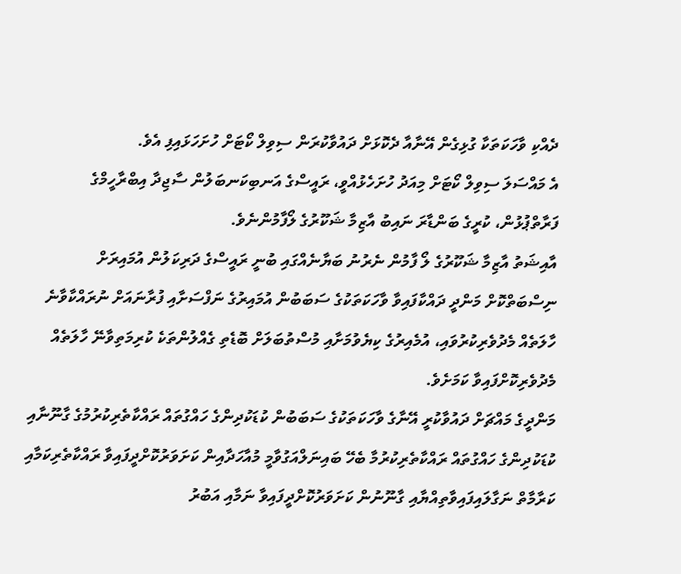ދެއްކި ވާހަކަތަކާ ގުޅިގެން އޭނާއާ ދެކޮޅަށް ދައުވާކުރަން ސިވިލް ކޯޓަށް ހުށަހަޅައިފި އެވެ.
އެ މައްސަލަ ސިވިލް ކޯޓަށް މިއަދު ހުށަހެޅުއްވީ، ރައީސްގެ އަނބިކަނބަލުން ސާޖިދާ އިބްރާހީމްގެ ފަރާތްޕުޅުން، ކުރީގެ ބަންޑާރަ ނައިބު އާޒިމާ ޝަކޫރުގެ ލޯފާމުންނެވެ.
އާއިޝަތު އާޒިމާ ޝަކޫރުގެ ލޯ ފާމުން ނެރުނު ބަޔާނެއްގައި ބުނީ ރައީސްގެ ދަރިކަލުން އުމައިރަށް ނިސްބަތްކޮށް މަންދީ ދައްކާފައިވާ ވާހަކަތަކުގެ ސަބަބުން އުމައިރުގެ ނަފްސަށާއި ފުރާނައަށް ނުރައްކާވާނެ ހާލަތެއް މެދުވެރިކުރުވައި، އުމެއިރުގެ ކިޔެވުމަށާއި މުސްތުބަލަށް ބޮޑެތި ގެއްލުންތަކެ ކުރިމަތިވާނޭ ހާލަތެއް މެދުވެރިކޮށްފައިވާ ކަމަށެވެ.
މަންދީގެ މައްޗަށް ދައުވާކުރީ އޭނާގެ ވާހަކަތަކުގެ ސަބަބުން ކުޑަކުދިންގެ ހައްގުތައް ރައްކާތެރިކުރުމުގެ ގާނޫނާއި ކުޑަކުދިންގެ ހައްގުތައް ރައްކާތެރިކުރުމާ ބެހޭ ބައިނަލްއަގުވާމީ މުއާހަދާއިން ކަށަވަރުކޮށްދީފައިވާ ރައްކާތެރިކަމާއި ކަރާމާތް ނަގާލައިފައިވާތިއްޔާއި ގާނޫނުން ކަށަވަރުކޮށްދީފައިވާ ނަމާއި އަބުރު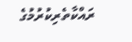ރައްކާތެރިކުރުމުގެ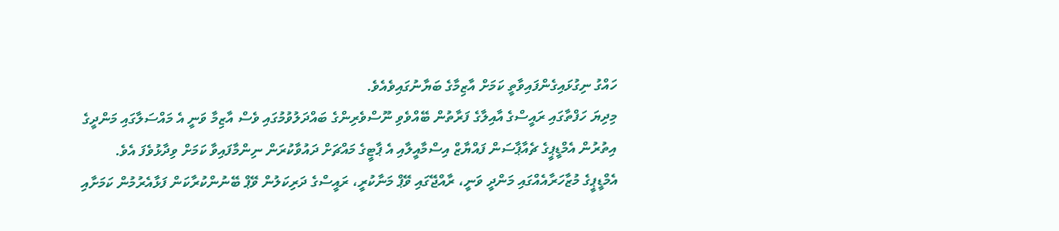ހައްގު ނިގުޅައިގެންފައިވާތީ ކަމަށް އާޒިމާގެ ބަޔާނުގައިވެއެވެ.
މިދިޔަ ހަފްތާގައި ރައީސްގެ އާއިލާގެ ފަރާތުން ބޭއްވެވި ނޫސްވެރިންގެ ބައްދަލުވުމުގައި ވެސް އާޒިމާ ވަނީ އެ މައްސަލާގައި މަންދީގެ އިތުރުން އެމްޑީޕީގެ ޗެއާޕާސަން ފައްޔާޒް އިސްމާއީލާއި އެ ޕާޓީގެ މައްޗަށް ދައުވާކުރަން ނިންމާފައިވާ ކަމަށް ވިދާޅުވެފަ އެވެ.
އެމްޑީޕީގެ މުޒާހަރާއެއްގައި މަންދީ ވަނީ، ރާއްޖޭގައި ވޭޕް މަނާކުރީ، ރައީސްގެ ދަރިކަލުން ވޭޕް ބޭނުންކުރާކަން ފަޅާއެރުމުން ކަމަށާއި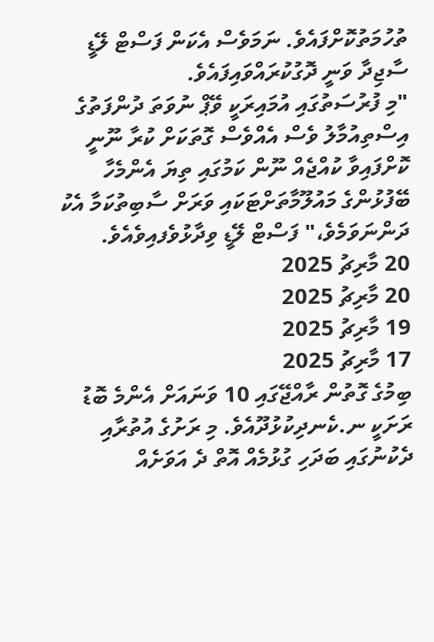ތުހުމަތުކޮށްފައެވެ. ނަމަވެސް އެކަން ފަސްޓް ލޭޑީ ސާޖިދާ ވަނީ ދޮގުކުރައްވައިފައެވެ.
"މި ފުރުސަތުގައި އުމައިރަކީ ވޭޕް ނުވަތަ ދުންފަތުގެ އިސްތިއުމާލު ވެސް އެއްވެސް ގޮތަކަށް ކުރާ ނޫނީ ކޮށްފައިވާ ކުއްޖެއް ނޫން ކަމުގައި ތިޔަ އެންމެހާ ބޭފުޅުންގެ މައުލޫމާތަށްޓަކައި ވަރަށް ސާބިތުކަމާ އެކު ދަންނަވަމެވެ،" ފަސްޓް ލޭޑީ ވިދާޅުވެފއިވެއެވެ.
20 މާރިޗު 2025
20 މާރިޗު 2025
19 މާރިޗު 2025
17 މާރިޗު 2025
ބިމުގެ ގޮތުން ރާއްޖޭގައި 10 ވަނައަށް އެންމެ ބޮޑު ރަށަކީ ނ.ކެނދިކުޅުދޫއެވެ. މި ރަށުގެ އުތުރާއި ދެކުނުގައި ބަދަހި ގުޅުމެއް އޮތް ދެ އަވަށެއް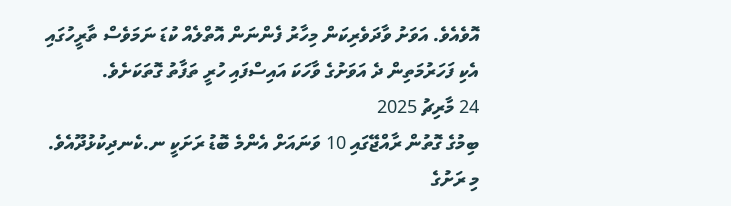އޮވެއެވެ. އަވަށު ވާދަވެރިކަން މިހާރު ފެންނަން އޮތްލެއް ކުޑަ ނަމަވެސް ތާރީހުގައި އެކި ފަހަރުމަތިން ދެ އަވަށުގެ ވާހަކަ އައިސްފައި ހުރީ ތަފާތު ގޮތަކަށެވެ.
24 މާރިޗު 2025
ބިމުގެ ގޮތުން ރާއްޖޭގައި 10 ވަނައަށް އެންމެ ބޮޑު ރަށަކީ ނ.ކެނދިކުޅުދޫއެވެ. މި ރަށުގެ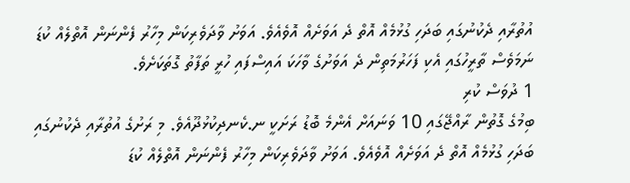އުތުރާއި ދެކުނުގައި ބަދަހި ގުޅުމެއް އޮތް ދެ އަވަށެއް އޮވެއެވެ. އަވަށު ވާދަވެރިކަން މިހާރު ފެންނަން އޮތްލެއް ކުޑަ ނަމަވެސް ތާރީހުގައި އެކި ފަހަރުމަތިން ދެ އަވަށުގެ ވާހަކަ އައިސްފައި ހުރީ ތަފާތު ގޮތަކަށެވެ.
1 ދުވަސް ކުރި
ބިމުގެ ގޮތުން ރާއްޖޭގައި 10 ވަނައަށް އެންމެ ބޮޑު ރަށަކީ ނ.ކެނދިކުޅުދޫއެވެ. މި ރަށުގެ އުތުރާއި ދެކުނުގައި ބަދަހި ގުޅުމެއް އޮތް ދެ އަވަށެއް އޮވެއެވެ. އަވަށު ވާދަވެރިކަން މިހާރު ފެންނަން އޮތްލެއް ކުޑަ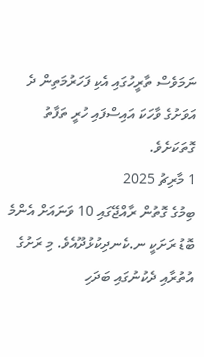ނަމަވެސް ތާރީހުގައި އެކި ފަހަރުމަތިން ދެ އަވަށުގެ ވާހަކަ އައިސްފައި ހުރީ ތަފާތު ގޮތަކަށެވެ.
1 މާރިޗު 2025
ބިމުގެ ގޮތުން ރާއްޖޭގައި 10 ވަނައަށް އެންމެ ބޮޑު ރަށަކީ ނ.ކެނދިކުޅުދޫއެވެ. މި ރަށުގެ އުތުރާއި ދެކުނުގައި ބަދަހި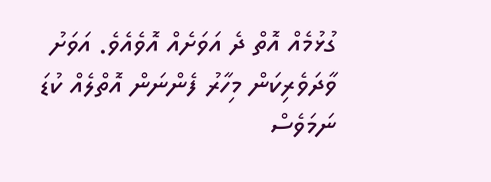ގުޅުމެއް އޮތް ދެ އަވަށެއް އޮވެއެވެ. އަވަށު ވާދަވެރިކަން މިހާރު ފެންނަން އޮތްލެއް ކުޑަ ނަމަވެސް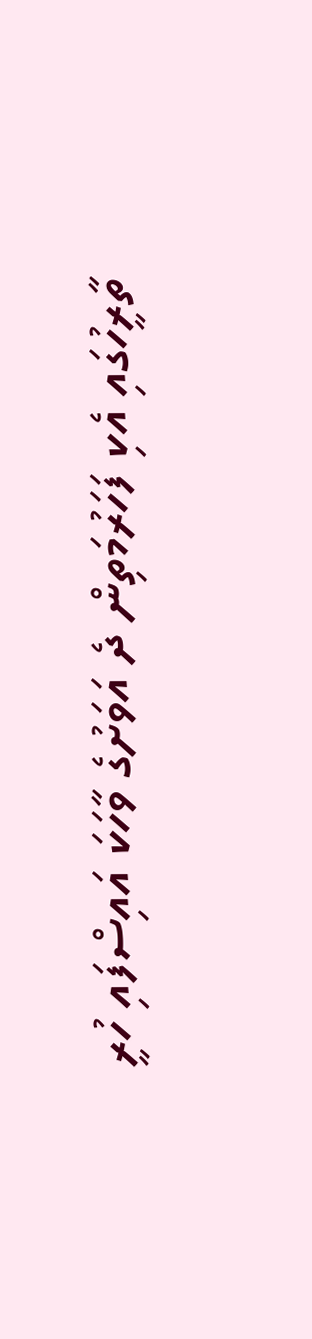ތާރީހުގައި އެކި ފަހަރުމަތިން ދެ އަވަށުގެ ވާހަކަ އައިސްފައި ހުރީ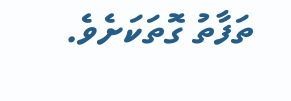ތަފާތު ގޮތަކަށެވެ.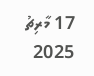17 މާރިޗު 2025